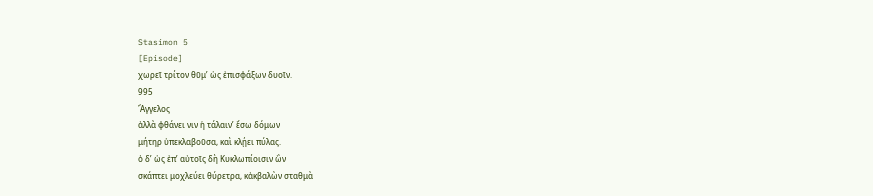Stasimon 5
[Episode]
χωρεῖ τρίτον θῦμʼ ὡς ἐπισφάξων δυοῖν.
995
Ἄγγελος
ἀλλὰ φθάνει νιν ἡ τάλαινʼ ἔσω δόμων
μήτηρ ὑπεκλαβοῦσα, καὶ κλῄει πύλας.
ὁ δʼ ὡς ἐπʼ αὐτοῖς δὴ Κυκλωπίοισιν ὢν
σκάπτει μοχλεύει θύρετρα, κἀκβαλὼν σταθμὰ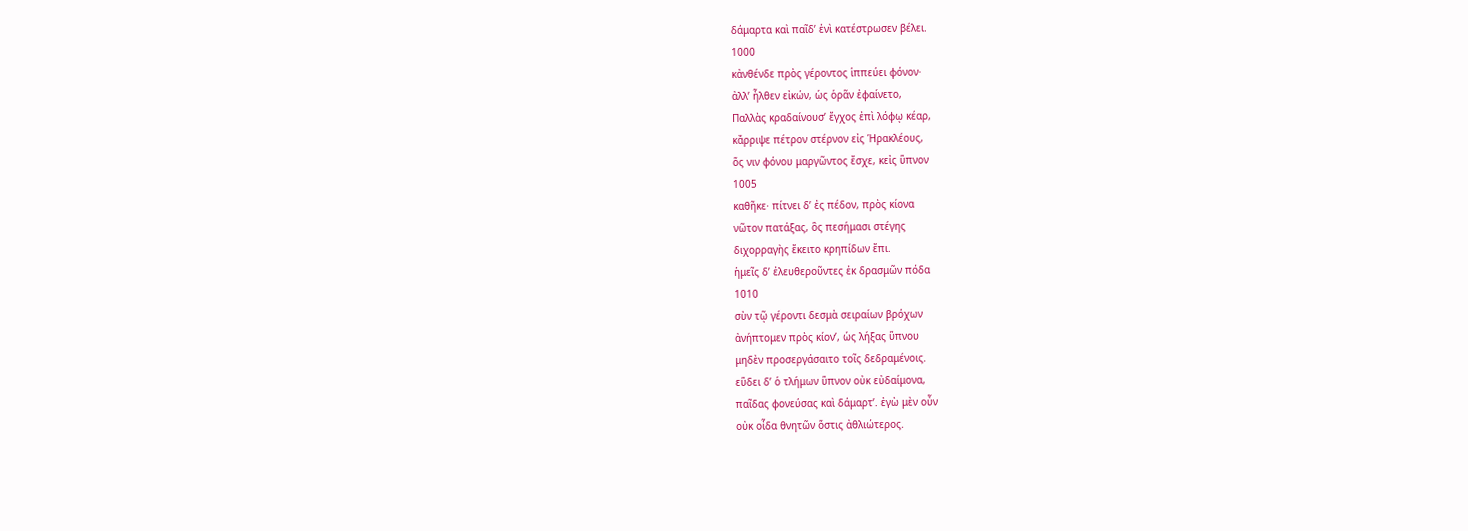δάμαρτα καὶ παῖδʼ ἑνὶ κατέστρωσεν βέλει.
1000
κἀνθένδε πρὸς γέροντος ἱππεύει φόνον·
ἀλλʼ ἦλθεν εἰκών, ὡς ὁρᾶν ἐφαίνετο,
Παλλὰς κραδαίνουσʼ ἔγχος ἐπὶ λόφῳ κέαρ,
κἄρριψε πέτρον στέρνον εἰς Ἡρακλέους,
ὅς νιν φόνου μαργῶντος ἔσχε, κεἰς ὕπνον
1005
καθῆκε· πίτνει δʼ ἐς πέδον, πρὸς κίονα
νῶτον πατάξας, ὃς πεσήμασι στέγης
διχορραγὴς ἔκειτο κρηπίδων ἔπι.
ἡμεῖς δʼ ἐλευθεροῦντες ἐκ δρασμῶν πόδα
1010
σὺν τῷ γέροντι δεσμὰ σειραίων βρόχων
ἀνήπτομεν πρὸς κίονʼ, ὡς λήξας ὕπνου
μηδὲν προσεργάσαιτο τοῖς δεδραμένοις.
εὕδει δʼ ὁ τλήμων ὕπνον οὐκ εὐδαίμονα,
παῖδας φονεύσας καὶ δάμαρτʼ. ἐγὼ μὲν οὖν
οὐκ οἶδα θνητῶν ὅστις ἀθλιώτερος.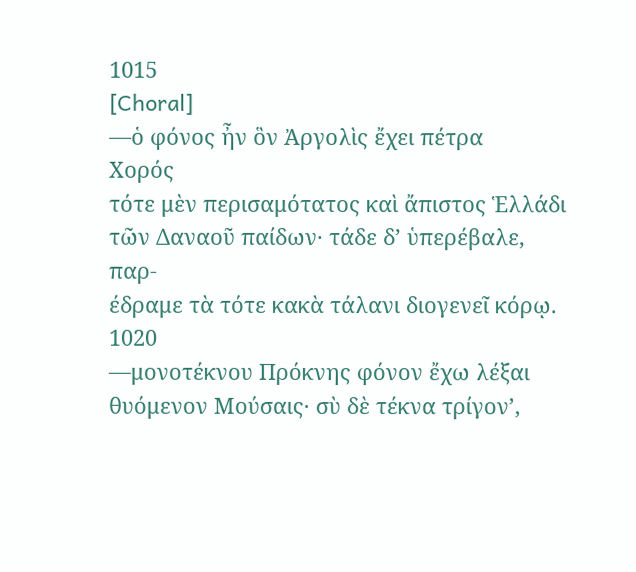1015
[Choral]
—ὁ φόνος ἦν ὃν Ἀργολὶς ἔχει πέτρα
Χορός
τότε μὲν περισαμότατος καὶ ἄπιστος Ἑλλάδι
τῶν Δαναοῦ παίδων· τάδε δʼ ὑπερέβαλε, παρ-
έδραμε τὰ τότε κακὰ τάλανι διογενεῖ κόρῳ.
1020
—μονοτέκνου Πρόκνης φόνον ἔχω λέξαι
θυόμενον Μούσαις· σὺ δὲ τέκνα τρίγονʼ,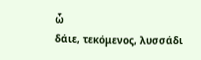ὦ
δάιε, τεκόμενος, λυσσάδι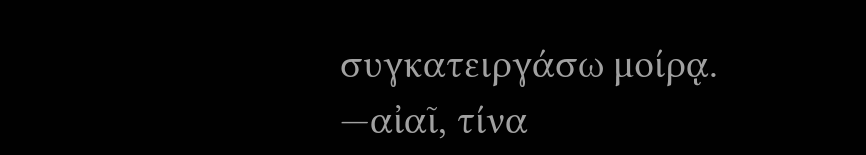συγκατειργάσω μοίρᾳ.
—αἰαῖ, τίνα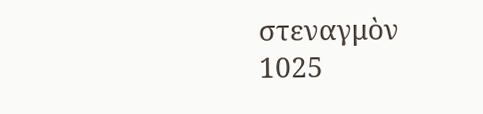στεναγμὸν
1025